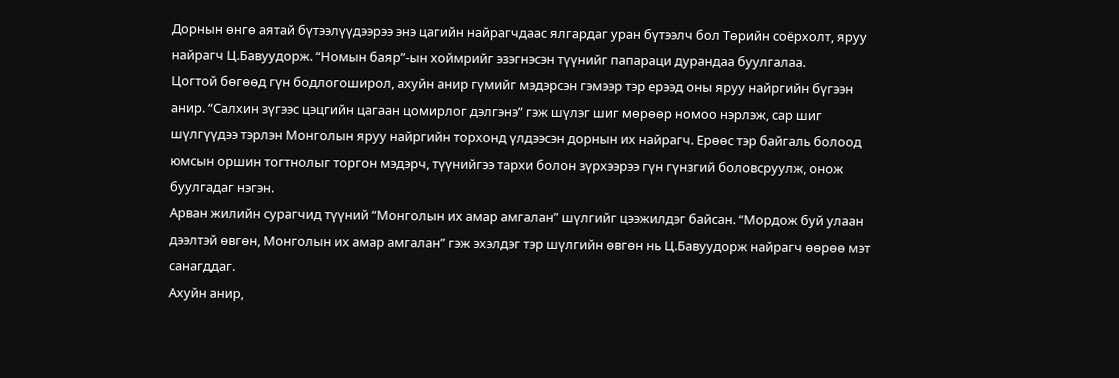Дорнын өнгө аятай бүтээлүүдээрээ энэ цагийн найрагчдаас ялгардаг уран бүтээлч бол Төрийн соёрхолт, яруу найрагч Ц.Бавуудорж. “Номын баяр”-ын хоймрийг эзэгнэсэн түүнийг папараци дурандаа буулгалаа.
Цогтой бөгөөд гүн бодлогоширол, ахуйн анир гүмийг мэдэрсэн гэмээр тэр ерээд оны яруу найргийн бүгээн анир. “Салхин зүгээс цэцгийн цагаан цомирлог дэлгэнэ” гэж шүлэг шиг мөрөөр номоо нэрлэж, сар шиг шүлгүүдээ тэрлэн Монголын яруу найргийн торхонд үлдээсэн дорнын их найрагч. Ерөөс тэр байгаль болоод юмсын оршин тогтнолыг торгон мэдэрч, түүнийгээ тархи болон зүрхээрээ гүн гүнзгий боловсруулж, онож буулгадаг нэгэн.
Арван жилийн сурагчид түүний “Монголын их амар амгалан” шүлгийг цээжилдэг байсан. “Мордож буй улаан дээлтэй өвгөн, Монголын их амар амгалан” гэж эхэлдэг тэр шүлгийн өвгөн нь Ц.Бавуудорж найрагч өөрөө мэт санагддаг.
Ахуйн анир,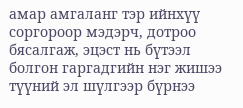амар амгаланг тэр ийнхүү соргороор мэдэрч, дотроо бясалгаж, эцэст нь бүтээл болгон гаргадгийн нэг жишээ түүний эл шүлгээр бүрнээ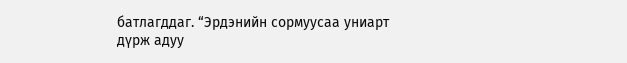батлагддаг. “Эрдэнийн сормуусаа униарт дүрж адуу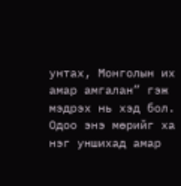унтах, Монголын их амар амгалан” гэж мэдрэх нь хэд бол. Одоо энэ мөрийг ха нэг уншихад амар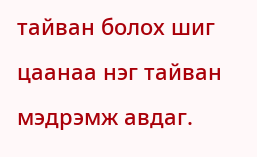тайван болох шиг цаанаа нэг тайван мэдрэмж авдаг.